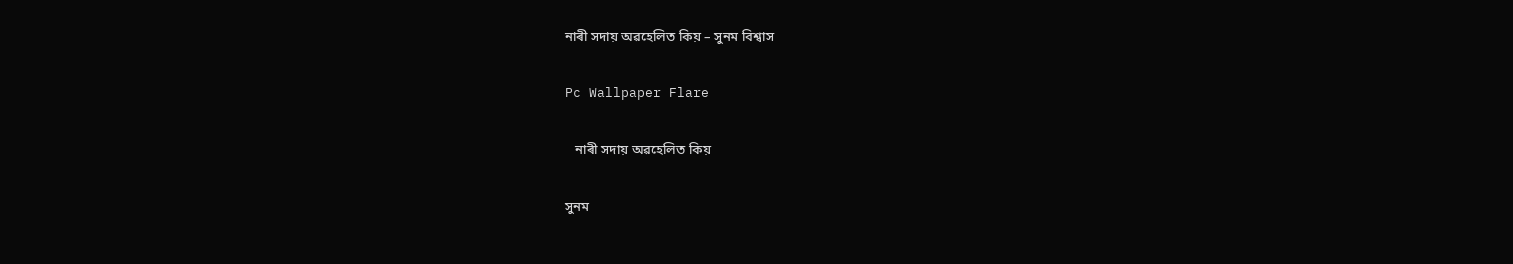নাৰী সদায় অৱহেলিত কিয় – সুনম বিশ্বাস

Pc Wallpaper Flare

   নাৰী সদায় অৱহেলিত কিয়

সুনম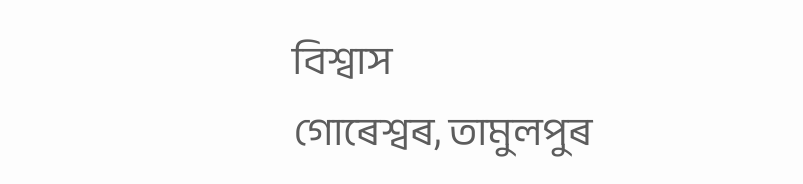বিশ্বাস
গোৰেশ্বৰ, তামুলপুৰ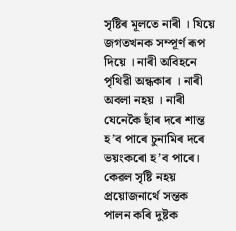সৃষ্টিৰ মূলতে নাৰী । যিয়ে জগতখনক সম্পূৰ্ণ ৰূপ দিয়ে । নাৰী অবিহনে পৃথিৱী অন্ধকাৰ । নাৰী অবলা নহয় । নাৰী যেনেকৈ ছাঁৰ দৰে শান্ত হ’ব পাৰে চুনামিৰ দৰে ভয়ংকৰো হ’ব পাৰে। কেৱল সৃষ্টি নহয় প্ৰয়োজনাৰ্থে সন্তক পালন কৰি দুষ্টক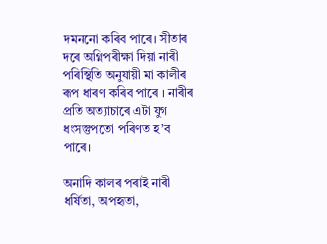দমননো কৰিব পাৰে। সীতাৰ দৰে অগ্নিপৰীক্ষা দিয়া নাৰী পৰিস্থিতি অনুযায়ী মা কালীৰ ৰূপ ধাৰণ কৰিব পাৰে । নাৰীৰ প্ৰতি অত্যাচাৰে এটা যুগ ধংসস্তুপতো পৰিণত হ’ব পাৰে।

অনাদি কালৰ পৰাই নাৰী ধৰ্ষিতা, অপহৃতা,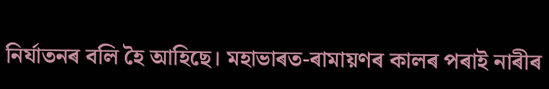নিৰ্যাতনৰ বলি হৈ আহিছে। মহাভাৰত-ৰামায়ণৰ কালৰ পৰাই নাৰীৰ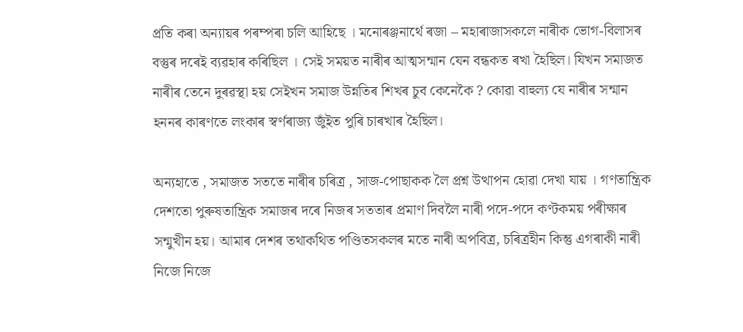প্ৰতি কৰা অন্যায়ৰ পৰম্পৰা চলি আহিছে । মনোৰঞ্জনাৰ্থে ৰজা – মহাৰাজাসকলে নাৰীক ভোগ-বিলাসৰ বস্তুৰ দৰেই ব্যৱহাৰ কৰিছিল । সেই সময়ত নাৰীৰ আত্মসন্মান যেন বন্ধকত ৰখা হৈছিল। যিখন সমাজত নাৰীৰ তেনে দুৰৱস্থা হয় সেইখন সমাজ উন্নতিৰ শিখৰ চুব কেনেকৈ ? কোৱা বাহুল্য যে নাৰীৰ সন্মান হননৰ কাৰণতে লংকাৰ স্বৰ্ণৰাজ্য জুঁইত পুৰি চাৰখাৰ হৈছিল।

অন্যহাতে , সমাজত সততে নাৰীৰ চৰিত্ৰ , সাজ-পোছাকক লৈ প্ৰশ্ন উত্থাপন হোৱা দেখা যায় । গণতান্ত্ৰিক দেশতো পুৰুষতান্ত্ৰিক সমাজৰ দৰে নিজৰ সততাৰ প্ৰমাণ দিবলৈ নাৰী পদে-পদে কণ্টকময় পৰীক্ষাৰ সন্মুখীন হয়। আমাৰ দেশৰ তথাকথিত পণ্ডিতসকলৰ মতে নাৰী অপবিত্ৰ, চৰিত্ৰহীন কিন্তু এগৰাকী নাৰী নিজে নিজে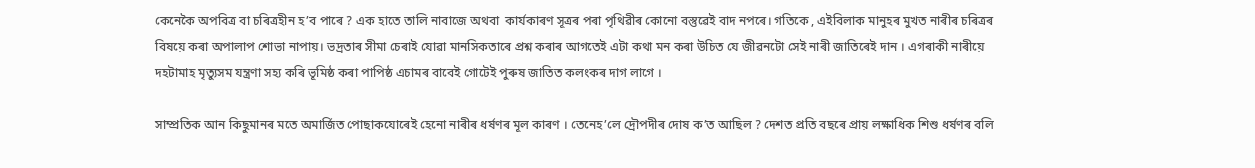কেনেকৈ অপবিত্ৰ বা চৰিত্ৰহীন হ’ব পাৰে ? এক হাতে তালি নাবাজে অথবা  কাৰ্যকাৰণ সূত্ৰৰ পৰা পৃথিৱীৰ কোনো বস্তুৱেই বাদ নপৰে। গতিকে , এইবিলাক মানুহৰ মুখত নাৰীৰ চৰিত্ৰৰ বিষয়ে কৰা অপালাপ শোভা নাপায়। ভদ্রতাৰ সীমা চেৰাই যোৱা মানসিকতাৰে প্ৰশ্ন কৰাৰ আগতেই এটা কথা মন কৰা উচিত যে জীৱনটো সেই নাৰী জাতিৰেই দান । এগৰাকী নাৰীয়ে দহটামাহ মৃত্যুসম যন্ত্ৰণা সহ্য কৰি ভূমিষ্ঠ কৰা পাপিষ্ঠ এচামৰ বাবেই গোটেই পুৰুষ জাতিত কলংকৰ দাগ লাগে ।

সাম্প্ৰতিক আন কিছুমানৰ মতে অমাৰ্জিত পোছাকযোৰেই হেনো নাৰীৰ ধৰ্ষণৰ মূল কাৰণ । তেনেহ’লে দ্ৰৌপদীৰ দোষ ক’ত আছিল ? দেশত প্ৰতি বছৰে প্ৰায় লক্ষাধিক শিশু ধৰ্ষণৰ বলি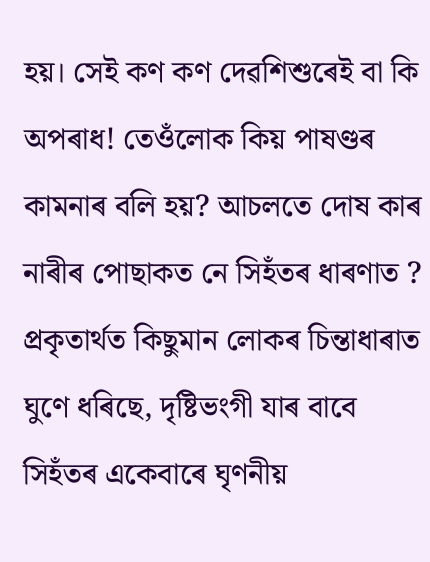হয়। সেই কণ কণ দেৱশিশুৰেই বা কি অপৰাধ! তেওঁলোক কিয় পাষণ্ডৰ কামনাৰ বলি হয়? আচলতে দোষ কাৰ নাৰীৰ পোছাকত নে সিহঁতৰ ধাৰণাত ? প্ৰকৃতাৰ্থত কিছুমান লোকৰ চিন্তাধাৰাত ঘুণে ধৰিছে, দৃষ্টিভংগী যাৰ বাবে সিহঁতৰ একেবাৰে ঘৃণনীয়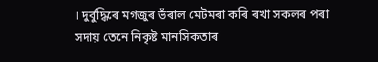। দুৰ্বুদ্ধিৰে মগজুৰ ভঁৰাল মেটমৰা কৰি ৰখা সকলৰ পৰা সদায় তেনে নিকৃষ্ট মানসিকতাৰ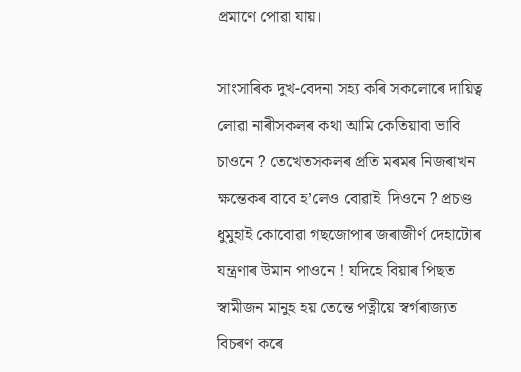প্ৰমাণে পোৱা যায়।

সাংসাৰিক দুখ-বেদনা সহ্য কৰি সকলোৰে দায়িত্ব লোৱা নাৰীসকলৰ কথা আমি কেতিয়াবা ভাবি চাওনে ? তেখেতসকলৰ প্ৰতি মৰমৰ নিজৰাখন ক্ষন্তেকৰ বাবে হ’লেও বোৱাই  দিওনে ? প্ৰচণ্ড ধুমুহাই কোবোৱা গছজোপাৰ জৰাজীর্ণ দেহাটোৰ যন্ত্ৰণাৰ উমান পাওনে ! যদিহে বিয়াৰ পিছত স্বামীজন মানুহ হয় তেন্তে পত্নীয়ে স্বৰ্গৰাজ্যত বিচৰণ কৰে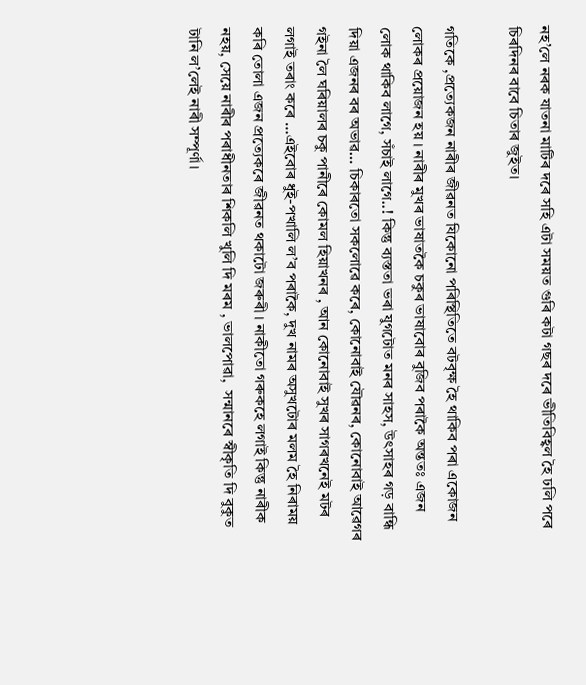নহ’লে নৰক যাতনা মাটিৰ দৰে সহি এটা সময়ত গুৰি কটা গছৰ দৰে ভীতিবিহ্বল হৈ ঢলি পৰে চিৰদিনৰ বাবে চিতাৰ জুইত।

গতিকে ,প্রত্যেকজন নাৰীৰ জীৱনত যিকোনো পৰিস্থিতিতে বটবৃক্ষ হৈ থাকিব পৰা একোজন লোকৰ প্ৰয়োজন হয় । নাৰীৰ মুখৰ ভাষাতকৈ চকুৰ ভাষাবোৰ বুজিব পৰাকৈ অন্ততঃ এজন লোক থাকিব লাগে, সঁচাই লাগে..! কিন্তু ব্যস্ততা ভৰা যুগটোত মনৰ সাহস, উৎসাহৰ গড় বান্ধি দিয়া এজনৰ বৰ অভাৱ… চিকাৰতো সকলোৱে কৰে, কোনোবাই যৌৱনৰ, কোনোবাই আৱেগৰ গইনা লৈ ঘৰিয়ালৰ চকু পানীৰে কোমল হিয়াখনৰ , আন কোনোবাই সুখৰ সাগৰখনেই মটৰ লগাই তৰাং কৰে …এইবোৰ ধুই-পখালি ল’ব পৰাকৈ, দুখ নামৰ অসুখটোৰ মলম হৈ নিৰাময় কৰি তোলা এজন প্ৰত্যেকৰে জীৱনত থকাটো জৰুৰী । নাকীতো গৰুকহে লগাই কিন্তু নাৰীক নহয়, সেয়ে নাৰীৰ পৰাধীনতাৰ শিকলি খুলি দি মৰম , ভালপোৱা,  সন্মানৰে স্বীকৃতি দি বুকুত টানি ল’লেই নাৰী সম্পূর্ণা।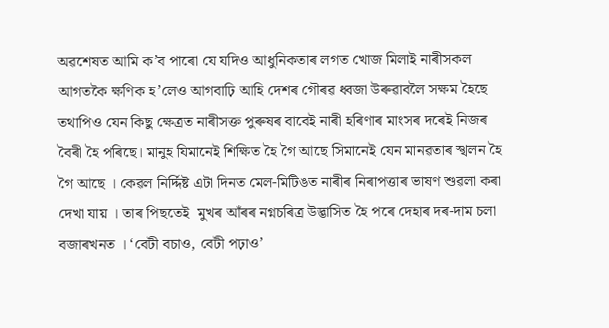অৱশেষত আমি ক’ব পাৰো যে যদিও আধুনিকতাৰ লগত খোজ মিলাই নাৰীসকল আগতকৈ ক্ষণিক হ’লেও আগবাঢ়ি আহি দেশৰ গৌৰৱ ধ্বজা উৰুৱাবলৈ সক্ষম হৈছে তথাপিও যেন কিছু ক্ষেত্ৰত নাৰীসক্ত পুৰুষৰ বাবেই নাৰী হৰিণাৰ মাংসৰ দৰেই নিজৰ বৈৰী হৈ পৰিছে। মানুহ যিমানেই শিক্ষিত হৈ গৈ আছে সিমানেই যেন মানৱতাৰ স্খলন হৈ গৈ আছে । কেৱল নিৰ্দ্দিষ্ট এটা দিনত মেল-মিটিঙত নাৰীৰ নিৰাপত্তাৰ ভাষণ শুৱলা কৰা দেখা যায় । তাৰ পিছতেই  মুখৰ আঁৰৰ নগ্নচৰিত্ৰ উদ্ভাসিত হৈ পৰে দেহাৰ দৰ-দাম চলা বজাৰখনত । ‘বেটী বচাও, বেটী পঢ়াও’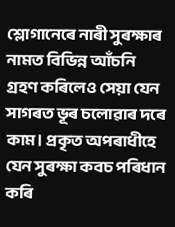শ্লোগানেৰে নাৰী সুৰক্ষাৰ নামত বিভিন্ন আঁচনি গ্ৰহণ কৰিলেও সেয়া যেন সাগৰত ভূৰ চলোৱাৰ দৰে কাম। প্ৰকৃত অপৰাধীহে যেন সুৰক্ষা কবচ পৰিধান কৰি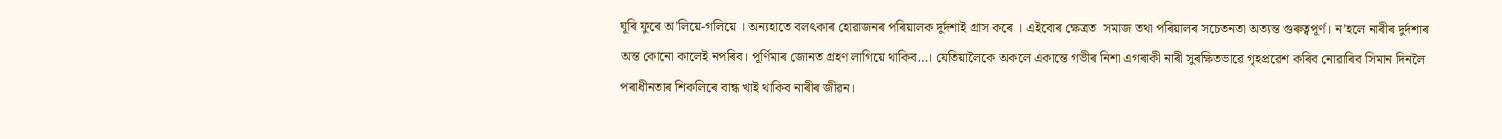ঘূৰি ফুৰে অ’লিয়ে-গলিয়ে । অন্যহাতে বলৎকাৰ হোৱাজনৰ পৰিয়ালক দুৰ্দশাই গ্ৰাস কৰে । এইবোৰ ক্ষেত্ৰত  সমাজ তথা পৰিয়ালৰ সচেতনতা অত্যন্ত গুৰুত্বপূৰ্ণ। ন’হলে নাৰীৰ দুৰ্দশাৰ অন্ত কোনো কালেই নপৰিব। পূৰ্ণিমাৰ জোনত গ্ৰহণ লাগিয়ে থাকিব…। যেতিয়ালৈকে অকলে একান্তে গভীৰ নিশা এগৰাকী নাৰী সুৰক্ষিতভাৱে গৃহপ্ৰৱেশ কৰিব নোৱাৰিব সিমান দিনলৈ পৰাধীনতাৰ শিকলিৰে বান্ধ খাই থাকিব নাৰীৰ জীৱন।